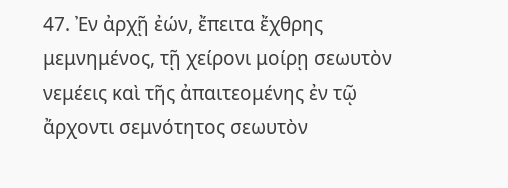47. Ἐν ἀρχῇ ἐών, ἔπειτα ἔχθρης μεμνημένος, τῇ χείρονι μοίρῃ σεωυτὸν νεμέεις καὶ τῆς ἀπαιτεομένης ἐν τῷ ἄρχοντι σεμνότητος σεωυτὸν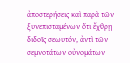ἀποστερήσεις καὶ παρὰ τῶν ξυνεπισταμένων ὅτι ἔχθρῃ διδοῖς σεωυτόν, ἀντὶ τῶν σεμνοτάτων οὐνομάτων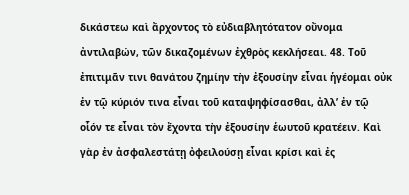δικάστεω καὶ ἄρχοντος τὸ εὐδιαβλητότατον οὔνομα ἀντιλαβών, τῶν δικαζομένων ἐχθρὸς κεκλήσεαι. 48. Τοῦ ἐπιτιμᾶν τινι θανάτου ζημίην τὴν ἐξουσίην εἶναι ἡγέομαι οὐκ ἐν τῷ κύριόν τινα εἶναι τοῦ καταψηφίσασθαι, ἀλλ’ ἐν τῷ οἷόν τε εἶναι τὸν ἔχοντα τὴν ἐξουσίην ἑωυτοῦ κρατέειν. Καὶ γὰρ ἐν ἀσφαλεστάτῃ ὀφειλούσῃ εἶναι κρίσι καὶ ἐς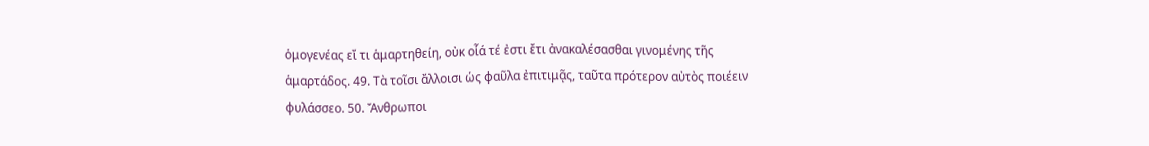ὁμογενέας εἴ τι ἁμαρτηθείη, οὐκ οἷά τέ ἐστι ἔτι ἀνακαλέσασθαι γινομένης τῆς ἁμαρτάδος. 49. Τὰ τοῖσι ἄλλοισι ὡς φαῦλα ἐπιτιμᾷς, ταῦτα πρότερον αὐτὸς ποιέειν φυλάσσεο. 50. Ἄνθρωποι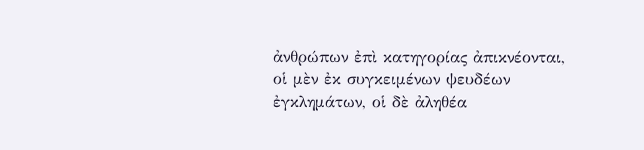ἀνθρώπων ἐπὶ κατηγορίας ἀπικνέονται, οἱ μὲν ἐκ συγκειμένων ψευδέων ἐγκλημάτων, οἱ δὲ ἀληθέα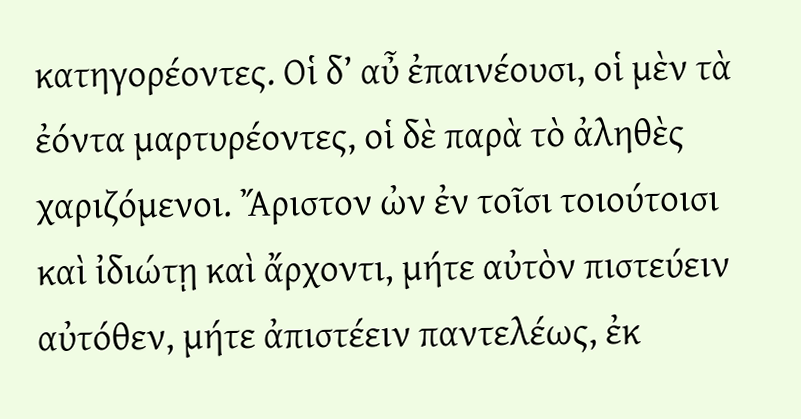κατηγορέοντες. Οἱ δ’ αὖ ἐπαινέουσι, οἱ μὲν τὰ ἐόντα μαρτυρέοντες, οἱ δὲ παρὰ τὸ ἀληθὲς χαριζόμενοι. Ἄριστον ὠν ἐν τοῖσι τοιούτοισι καὶ ἰδιώτῃ καὶ ἄρχοντι, μήτε αὐτὸν πιστεύειν αὐτόθεν, μήτε ἀπιστέειν παντελέως, ἐκ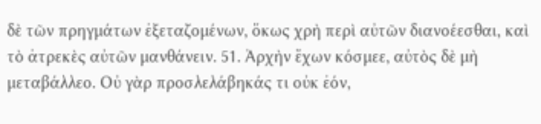δὲ τῶν πρηγμάτων ἐξεταζομένων, ὅκως χρὴ περὶ αὐτῶν διανοέεσθαι, καὶ τὸ ἀτρεκὲς αὐτῶν μανθάνειν. 51. Ἀρχὴν ἔχων κόσμεε, αὐτὸς δὲ μὴ μεταβάλλεο. Οὐ γὰρ προσλελάβηκάς τι οὐκ ἐόν,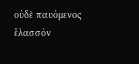οὐδὲ παυόμενος ἔλασσόν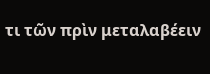τι τῶν πρὶν μεταλαβέειν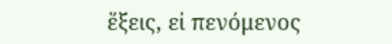ἕξεις, εἰ πενόμενος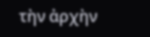τὴν ἀρχὴν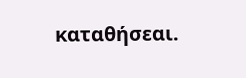καταθήσεαι.